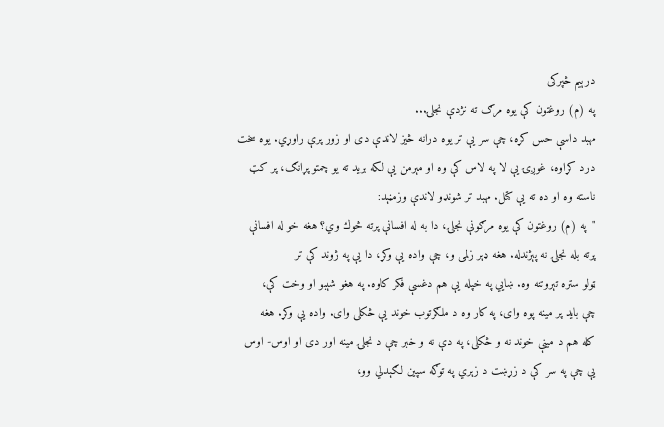درېيم څپركى
په (م) روغتون كې يوه مرګ ته نژدې نجلۍ...
مهبد داسې حس كړه، چې سر يې تر يوه درانه څيز لاندې دى او زور پرې راوړي. يوه سخت
درد كړاوه، غوږۍ يې لا په لاس كې وه او مېرمن يې لكه بريد ته يو چمتو پړانګ، پر كټ
ناسته وه او ده ته يې كتل. مهبد تر شونډو لاندې وزمڼېد:
"په (م) روغتون كې يوه مرګونې نجلۍ، دا به له افسانې پرته څوك وي؟ هغه خو له افسانې
پرته بله نجلۍ نه پېژندله. هغه ډېر زلمى و، چې واده يې وكړ، دا يې په ژوند كې تر
ټولو ستره تېروتنه وه. ښايي په خپله يې هم دغسې فكر كاوه. په هغو شېبو او وخت كې،
چې بايد پر مينه پوه واى، په كار وه د ملګرتوب خوند يې څكلى واى. واده يې وكړ. هغه
كله هم د مينې خوند نه و څكلى، په دې نه و خبر چې د نجلۍ مينه اور دى او اوس- اوس
يې چې په سر كې د زړښت د زېري په توګه سپين لګېدلي وو،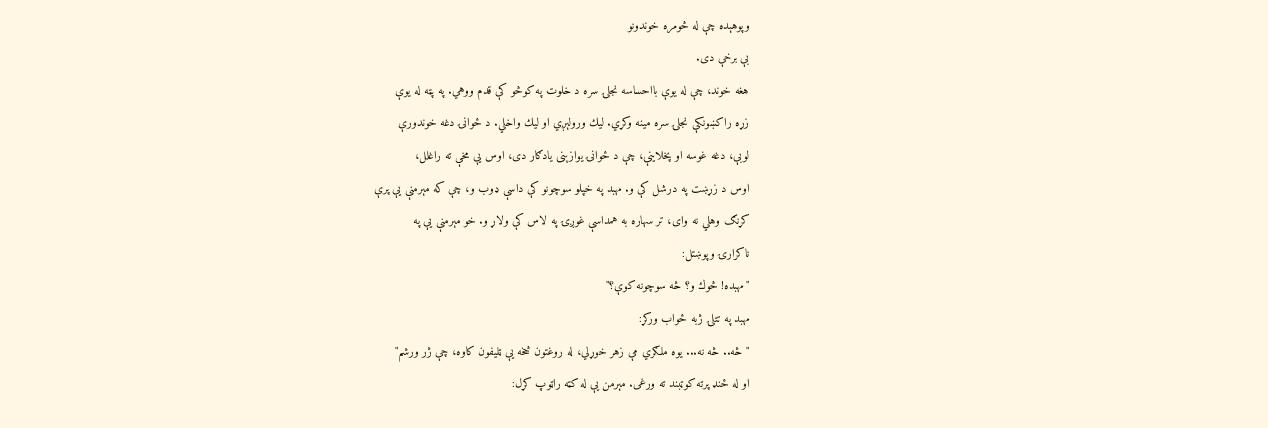وپوهېده چې له څومره خوندونو
بې برخې دى.
هغه خوند، چې له يوې بااحساسه نجلۍ سره د خلوت په كوڅو كې قدم ووهي. په پټه له يوې
زړه راكښونكې نجلۍ سره مينه وكړي. ليك ورولېږي او ليك واخلي. د ځوانۍ دغه خوندورې
لوبې، دغه غوسه او پخلاينې، چې د ځوانۍ يوازېنى يادګار دى، اوس يې مخې ته راغلل،
اوس د زړښت په درشل كې و. مهبد په خپلو سوچونو كې داسې ډوب و، چې كه مېرمنې يې پرې
كړنګ وهلي نه واى، تر سهاره به همداسې غوږۍ په لاس كې ولاړ و. خو مېرمنې يې په
ناكرارۍ وپوښتل:
"مهبده! څوك و؟ څه سوچونه كوې؟"
مهبد په تتلۍ ژبه ځواب وركړ:
"څه.. څه نه... يوه ملګري مې زهر خوړلي، له روغتون څخه يې ټليفون كاوه، چې ژر ورشم"
او له ځنډ پرته كوټبند ته ورغى. مېرمن يې له كټه راټوپ كړل: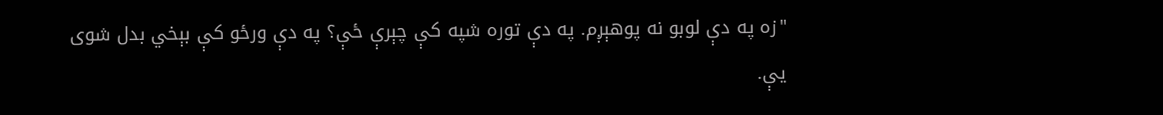"زه په دې لوبو نه پوهېږم. په دې توره شپه كې چېرې ځې؟ په دې ورځو كې بېخي بدل شوى
يې.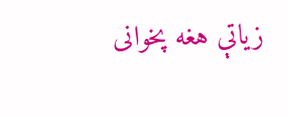زياتې هغه پخوانى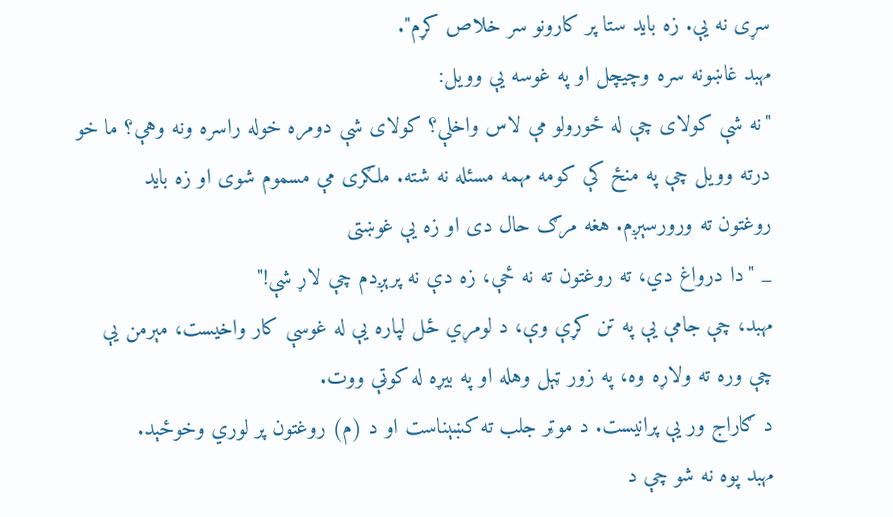سړى نه يې. زه بايد ستا پر كارونو سر خلاص كړم".
مهبد غاښونه سره وچيچل او په غوسه يې وويل:
"نه شې كولاى چې له ځورولو مې لاس واخلې؟ كولاى شې دومره خوله راسره ونه وهې؟ ما خو
درته وويل چې په منځ كې كومه مهمه مسئله نه شته. ملګرى مې مسموم شوى او زه بايد
روغتون ته ورورسېږم. هغه مرګ حال دى او زه يې غوښتى
_ "دا درواغ دي، ته روغتون ته نه ځې، زه دې نه پرېږدم چې لاړ شې!"
مهبد، چې جامې يې په تن كړې وې، د لومړي ځل لپاره يې له غوسې كار واخيست، مېرمن يې
چې وره ته ولاړه وه، په زور ټېل وهله او په بيړه له كوټې ووت.
د ګاراج ور يې پرانيست. د موټر جلب ته كښېناست او د (م) روغتون پر لوري وخوځېد.
مهبد پوه نه شو چې د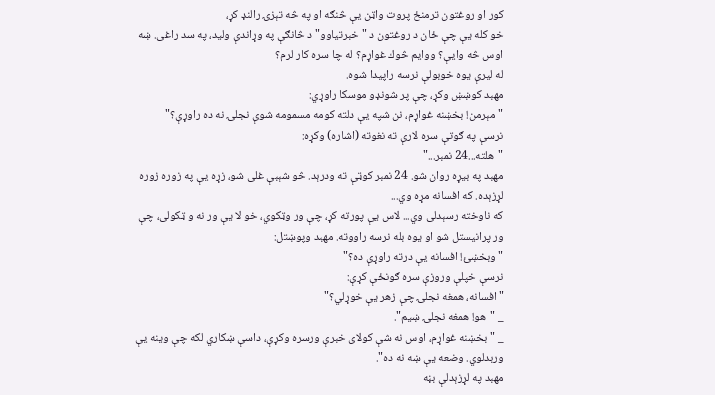كور او روغتون ترمنځ پروت واټن يې څنګه او په څه تېزۍ رالنډ كړ،
خو كله يې چې ځان د روغتون د "خبرتياوو" د څانګې په وړاندې وليد، په سد راغى. ښه
اوس څه وايې؟ ووايم څوك غواړم؟ له چا سره كار لرم؟
له ليرې يوه خوبولې نرسه راپيدا شوه.
مهبد كوښښ وكړ، چې پر شونډو موسكا راوړي:
"مېرمن! بخښنه غواړم، نن شپه يې دلته كومه مسمومه شوې نجلۍ نه ده راوړې؟"
نرسې په ګوتې سره لارې ته نغوته (اشاره) وكړه:
"هلته...24 نمبر..."
مهبد په بيړه روان شو. 24 نمبر كوټې ته ودرېد. څو شېبې غلى شو، زړه يې په زوره زوره
لړزېده. كه افسانه مړه وي...
كه ناوخته رسېدلى وي... لاس يې پورته كړ، چې ور وټكوي، خو لا يې ور نه و ټكولى، چې
ور پرانيستل شو او يوه بله نرسه راووته. مهبد وپوښتل:
"وبخښئ! افسانه يې درته راوړې ده؟"
نرسې خپلې وروزې سره ګونځې كړې:
"افسانه، همغه نجلۍ چې زهر يې خوړلي؟"
_ "هو! همغه نجلۍ ښيم".
_ "بخښنه غواړم، اوس نه شې كولاى خبرې ورسره وكړې، داسې ښكاري لكه چې وينه يې
وربدلوي. وضعه يې ښه نه ده".
مهبد په لړزېدلې بڼه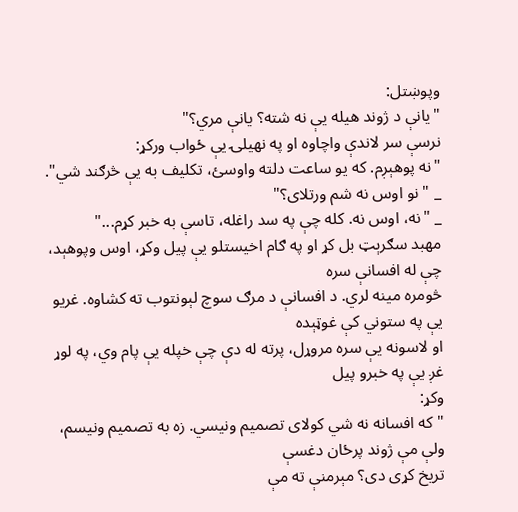وپوښتل:
"يانې د ژوند هيله يې نه شته؟ يانې مري؟"
نرسې سر لاندې واچاوه او په نهيلۍ يې ځواب وركړ:
"نه پوهېږم. كه يو ساعت دلته واوسئ، تكليف به يې څرګند شي".
_ "نو اوس نه شم ورتلاى؟"
_ "نه، اوس نه. كله چې په سد راغله، تاسې به خبر كړم..."
مهبد سګرېټ بل كړ او په ګام اخيستلو يې پيل وكړ، اوس وپوهېد، چې له افسانې سره
څومره مينه لري. د افسانې د مرګ سوچ لېونتوب ته كشاوه. غريو يې په ستوني كې غوټېده
او لاسونه يې سره مروړل، پرته له دې چې خپله يې پام وي، په لوړ غږ يې په خبرو پيل
وكړ:
"كه افسانه نه شي كولاى تصميم ونيسي. زه به تصميم ونيسم، ولې مې ژوند پرځان دغسې
تريخ كړى دى؟ مېرمنې ته مې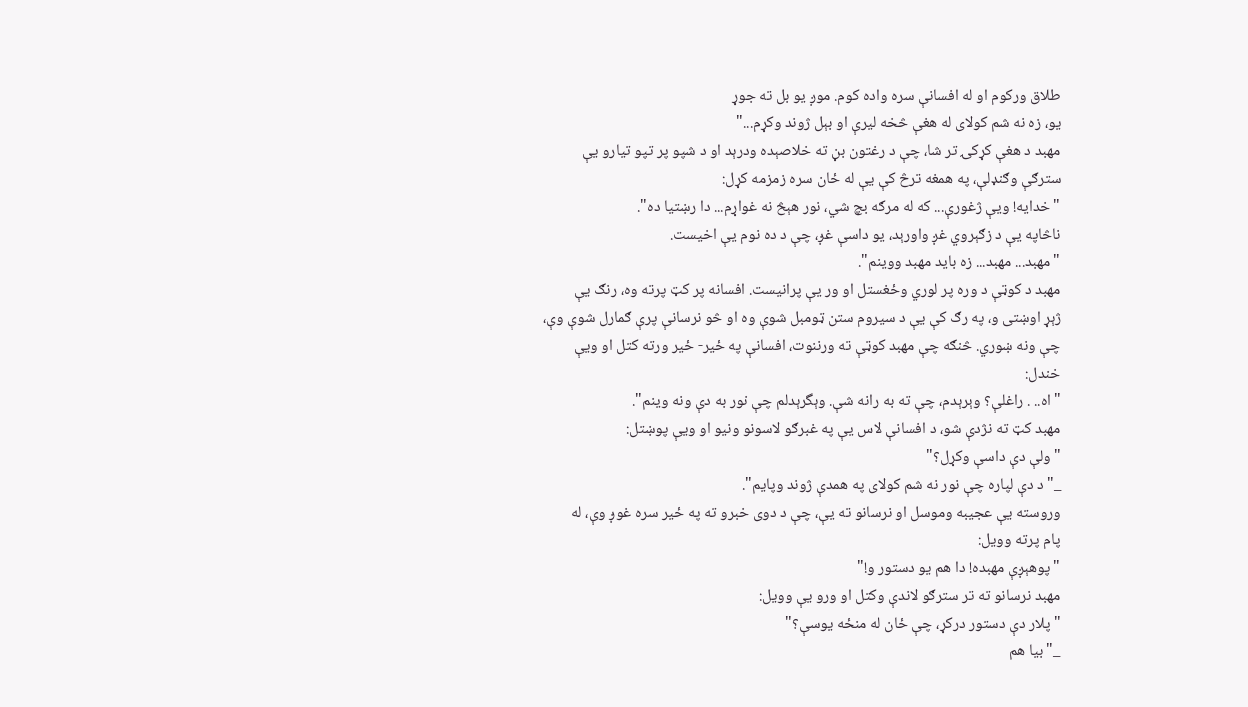طلاق وركوم او له افسانې سره واده كوم. موږ يو بل ته جوړ
يو، زه نه شم كولاى له هغې څخه ليرې او بېل ژوند وكړم..."
مهبد د هغې كړكۍ تر شا، چې د رغتون بڼ ته خلاصېده ودرېد او د شپو پر تپو تيارو يې
سترګې وګنډلې، په همغه ترڅ كې يې له ځان سره زمزمه كړل:
"خدايه! ويې ژغورې... كه له مرګه بچ شي، نور هېڅ نه غواړم... دا رښتيا ده".
ناڅاپه يې د زګېروي غږ واورېد، يو داسې غږ، چې د ده نوم يې اخيست.
"مهبد... مهبد... زه بايد مهبد ووينم".
مهبد د كوټې د وره پر لوري وځغستل او ور يې پرانيست. افسانه پر كټ پرته وه، رنګ يې
ژېړ اوښتى و، په رګ كې يې د سيروم ستن ټومبل شوې وه او څو نرسانې پرې ګمارل شوې وې،
چې ونه ښوري. څنګه چې مهبد كوټې ته ورننوت، افسانې په ځير- ځير ورته كتل او ويې
خندل:
"اه.. . راغلې؟ وېرېدم، چې ته به رانه شې. وېگرېدلم چې نور به دې ونه وينم".
مهبد كټ ته نژدې شو، د افسانې لاس يې په غبرګو لاسونو ونيو او ويې پوښتل:
"ولې دې داسې وكړل؟"
_"د دې لپاره چې نور نه شم كولاى په همدې ژوند وپايم".
وروسته يې عجيبه وموسل او نرسانو ته يې، چې د دوى خبرو ته په ځير سره غوږ وې، له
پام پرته وويل:
"پوهېږې مهبده! دا هم يو دستور و!"
مهبد نرسانو ته تر سترګو لاندې وكتل او ورو يې وويل:
"پلار دې دستور دركړ، چې ځان له منځه يوسې؟"
_"بيا هم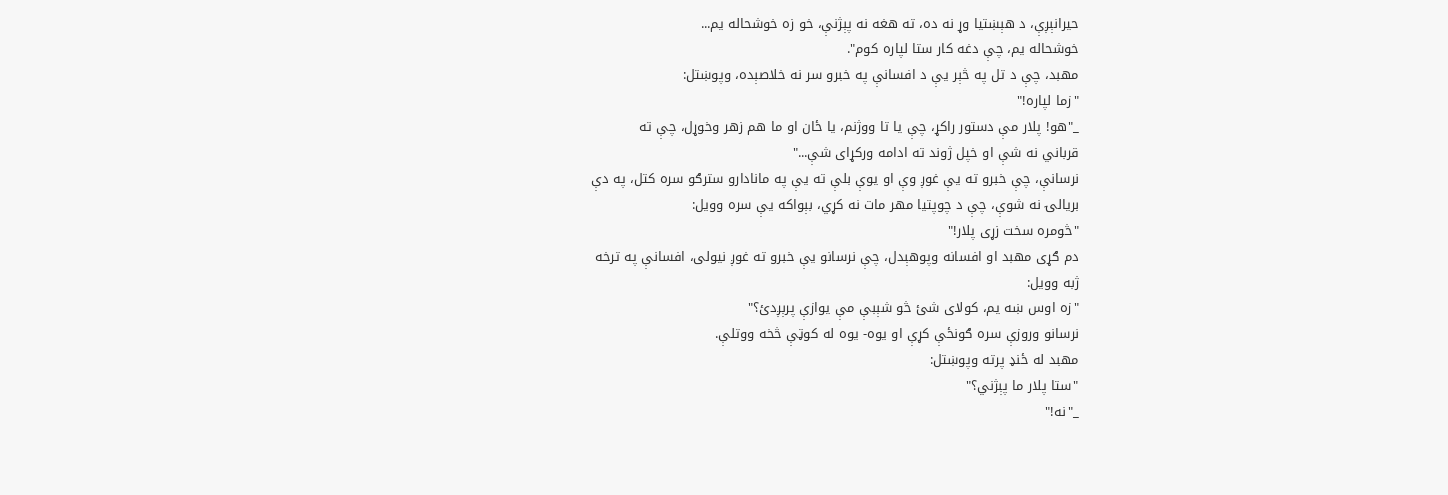حيرانېږې، د هېښتيا وړ نه ده، ته هغه نه پېژنې، خو زه خوشحاله يم...
خوشحاله يم، چې دغه كار ستا لپاره كوم".
مهبد، چې د تل په څېر يې د افسانې په خبرو سر نه خلاصېده، وپوښتل:
"زما لپاره!"
_"هو! پلار مې دستور راكړ، چې يا تا ووژنم، يا ځان او ما هم زهر وخوړل، چې ته
قرباني نه شې او خپل ژوند ته ادامه وركړاى شې..."
نرسانې، چې خبرو ته يې غوږ وې او يوې بلې ته يې په مانادارو سترګو سره كتل، په دې
بريالۍ نه شوې، چې د چوپتيا مهر مات نه كړي، بېواكه يې سره وويل:
"څومره سخت زړى پلار!"
دم ګړى مهبد او افسانه وپوهېدل، چې نرسانو يې خبرو ته غوږ نيولى، افسانې په ترخه
ژبه وويل:
"زه اوس ښه يم، كولاى شئ څو شېبې مې يوازې پرېږدئ؟"
نرسانو وروزې سره ګونځې كړې او يوه- يوه له كوټې څخه ووتلې.
مهبد له ځنډ پرته وپوښتل:
"ستا پلار ما پېژني؟"
_"نه!"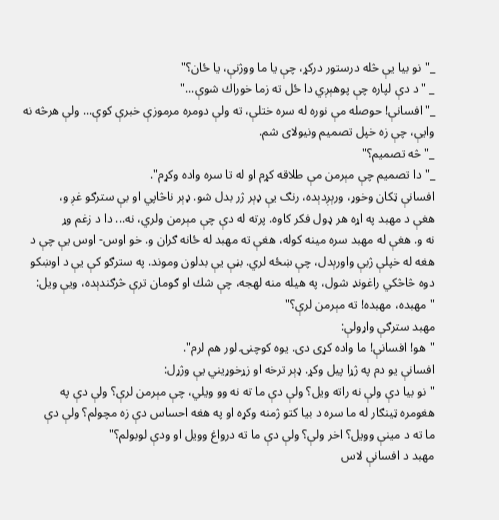_"نو بيا يې څله درستور دركړ، چې يا ما ووژنې، يا ځان؟"
_ "د دې لپاره چې پوهېږي دا ځل ته زما خوراك شوې..."
_"افسانې! حوصله مې نوره له سره ختلې، ته ولې دومره مرموزې خبرې كوې... ولې هرڅه نه
وايې، چې زه خپل تصميم ونيولاى شم.
_" څه تصميم؟"
_"دا تصميم چې مېرمن مې طلاقه كړم او له تا سره واده وكړم".
افسانې ټكان وخوړ، ورېږدېده، رنګ يې ډېر ژر بدل شو. ډېر ناڅاپي او بې سترګو غږ و،
هغې د مهبد په اړه هر ډول فكر كاوه. پرته له دې چې مېرمن ولري، نه... دا د زغم وړ
نه و. هغې له مهبد سره مينه كوله، هغې ته مهبد له ځانه ګران و. خو اوس- اوس يې چې د
هغه له خپلې ژبې واورېدل، چې ښځه لري. بڼې يې بدلون وموند. په سترګو كې يې د اوښكو
دوه څاڅكي راغونډ شول، په هيله منه لهجه، چې شك او ګومان ترې څرګندېده، ويې ويل:
"مهبده، مهبده! ته مېرمن لرې؟"
مهبد سترګې واړولې:
"هو! افسانې! ما واده كړى دى. يوه كوچنۍ لور هم لرم".
افسانې يو دم په ژړا پيل وكړ. ډېر ترخه او زړخوړيني يې وژړل:
"نو بيا دې ولې نه راته ويل؟ ولې دې ما ته نه وو ويلي، چې مېرمن لرې؟ ولې دې په
هغومره ټينګار له ما سره د بيا كتو ژمنه وكړه او په هغه احساس دې زه مچولم؟ ولې دې
ما ته د مينې وويل؟ اخر ولې؟ ولې دې ما ته درواغ وويل او ودې لوبولم؟"
مهبد د افسانې لاس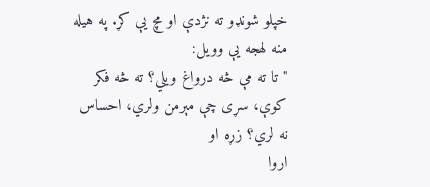خپلو شونډو ته نژدې او مچ يې كړ. په هيله منه لهجه يې وويل:
"تا ته مې څه درواغ ويلي؟ ته څه فكر كوې، سړى چې مېرمن ولري، احساس نه لري؟ زړه او
اروا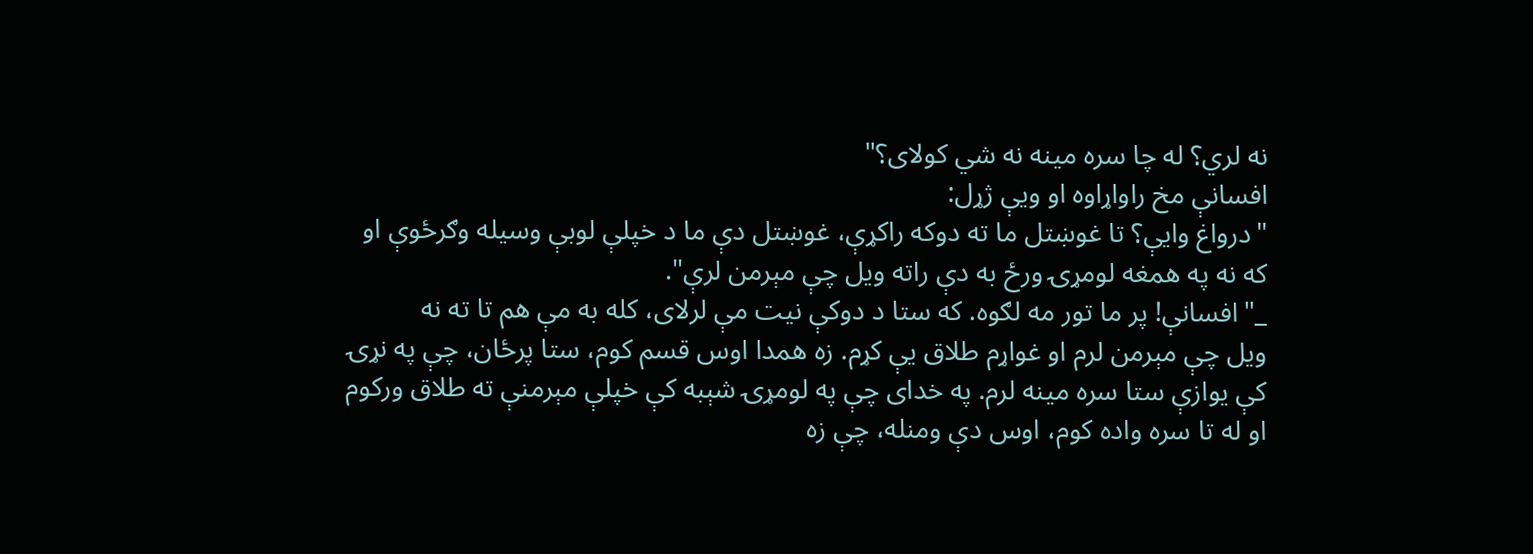نه لري؟ له چا سره مينه نه شي كولاى؟"
افسانې مخ راواړاوه او ويې ژړل:
"درواغ وايې؟ تا غوښتل ما ته دوكه راكړې، غوښتل دې ما د خپلې لوبې وسيله وګرځوې او
كه نه په همغه لومړۍ ورځ به دې راته ويل چې مېرمن لرې".
_"افسانې! پر ما تور مه لګوه. كه ستا د دوكې نيت مې لرلاى، كله به مې هم تا ته نه
ويل چې مېرمن لرم او غواړم طلاق يې كړم. زه همدا اوس قسم كوم، ستا پرځان، چې په نړۍ
كې يوازې ستا سره مينه لرم. په خداى چې په لومړۍ شېبه كې خپلې مېرمنې ته طلاق وركوم
او له تا سره واده كوم، اوس دې ومنله، چې زه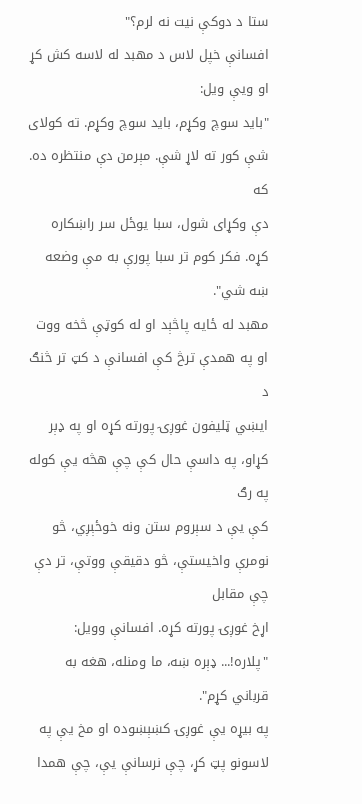ستا د دوكې نيت نه لرم؟"
افسانې خپل لاس د مهبد له لاسه كش كړ او ويې ويل:
"بايد سوچ وكړم، بايد سوچ وكړم. ته كولاى شې كور ته لاړ شې. مېرمن دې منتظره ده. كه
دې وكړاى شول، سبا يوځل سر راښكاره كړه. فكر كوم تر سبا پورې به مې وضعه ښه شي".
مهبد له ځايه پاڅېد او له كوټې څخه ووت او په همدې ترڅ كې افسانې د كټ تر څنګ د
ايښي ټليفون غوږۍ پورته كړه او په ډېر كړاو، په داسې حال كې چې هڅه يې كوله په رګ
كې يې د سېروم ستن ونه خوځېږي، څو نومرې واخيستې، څو دقيقې ووتې، تر دې چې مقابل
اړخ غوږۍ پورته كړه. افسانې وويل:
"پلاره!... ډېره ښه، ما ومنله، هغه به قرباني كړم".
په بيړه يې غوږۍ كښېښوده او مخ يې په لاسونو پټ كړ، چې نرسانې يې، چې همدا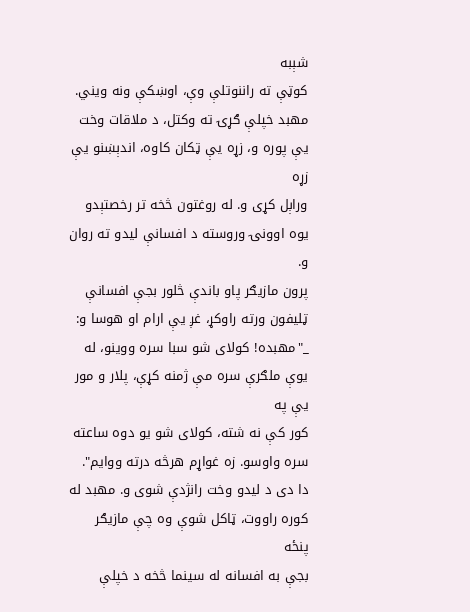شېبه
كوټې ته راننوتلې وې، اوښكې ونه ويني.
مهبد خپلې ګړۍ ته وكتل، د ملاقات وخت يې پوره و، زړه يې ټكان كاوه، اندېښنو يې زړه
وراېل كړى و. له روغتون څخه تر رخصتېدو يوه اوونۍ وروسته د افسانې ليدو ته روان و.
پرون مازيګر پاو باندې څلور بجې افسانې ټليفون ورته راوكړ، غږ يې ارام او هوسا و:
_"مهبده! كولاى شو سبا سره ووينو، له يوې ملګرې سره مې ژمنه كړې، پلار و مور يې په
كور كې نه شته، كولاى شو يو دوه ساعته سره واوسو. زه غواړم هرڅه درته ووايم".
دا دى د ليدو وخت رانژدې شوى و. مهبد له كوره راووت، ټاكل شوې وه چې مازيګر پنځه
بجې به افسانه له سينما څخه د خپلې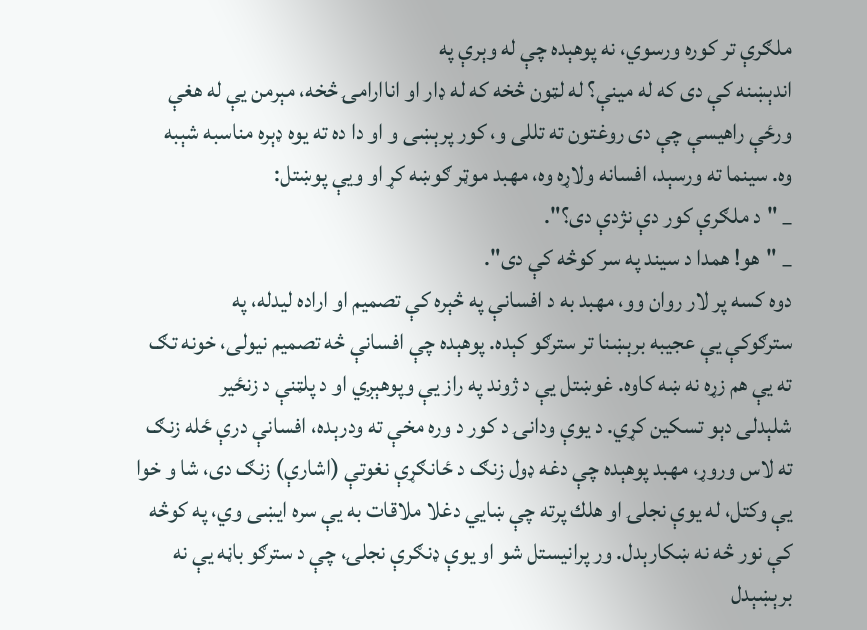ملګرې تر كوره ورسوي، نه پوهېده چې له وېرې په
اندېښنه كې دى كه له مينې؟ له لټون څخه كه له ډار او اناارامۍ څخه، مېرمن يې له هغې
ورځې راهيسې چې دى روغتون ته تللى و، كور پرېښى و او دا ده ته يوه ډېره مناسبه شېبه
وه. سينما ته ورسېد، افسانه ولاړه وه، مهبد موټر ګوښه كړ او ويې پوښتل:
_ "د ملګرې كور دې نژدې دى؟".
_ "هو! همدا د سيند په سر كوڅه كې دى".
دوه كسه پر لار روان وو، مهبد به د افسانې په څېره كې تصميم او اراده ليدله، په
سترګوكې يې عجيبه برېښنا تر سترګو كېده. پوهېده چې افسانې څه تصميم نيولى، خونه تګ
ته يې هم زړه نه ښه كاوه. غوښتل يې د ژوند په راز يې وپوهېږي او د پلټنې د زنځير
شلېدلى دېو تسكين كړي. د يوې ودانۍ د كور د وره مخې ته ودرېده، افسانې درې ځله زنګ
ته لاس وروړ، مهبد پوهېده چې دغه ډول زنګ د ځانګړې نغوتې (اشارې) زنګ دى، شا و خوا
يې وكتل، له يوې نجلۍ او هلك پرته چې ښايي دغلا ملاقات به يې سره ايښى وي، په كوڅه
كې نور څه نه ښكارېدل. ور پرانيستل شو او يوې ډنګرې نجلۍ، چې د سترګو باڼه يې نه
برېښېدل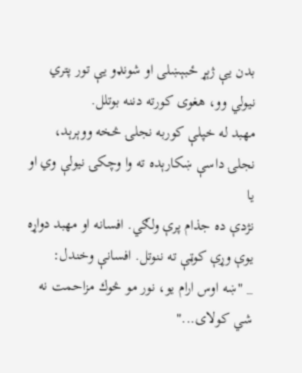بدن يې ژېړ ځبېښلى او شونډو يې تور پتري نيولي وو، هغوى كورته دننه بوتلل.
مهبد له خپلې كوربه نجلۍ څخه ووېرېد، نجلۍ داسې ښكارېده ته وا وچكۍ نيولې وي او يا
نژدې ده جذام پرې ولګي. افسانه او مهبد دواړه يوې وړې كوټې ته ننوتل. افسانې وخندل:
_ "ښه اوس ارام يو، نور مو څوك مزاحمت نه شي كولاى..."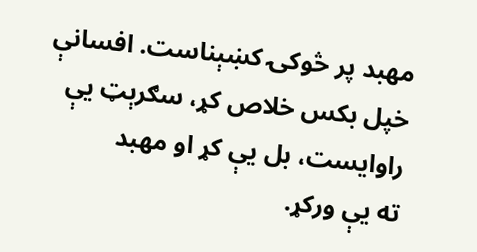مهبد پر څوكۍ كښېناست. افسانې خپل بكس خلاص كړ، سګرېټ يې راوايست، بل يې كړ او مهبد
ته يې وركړ.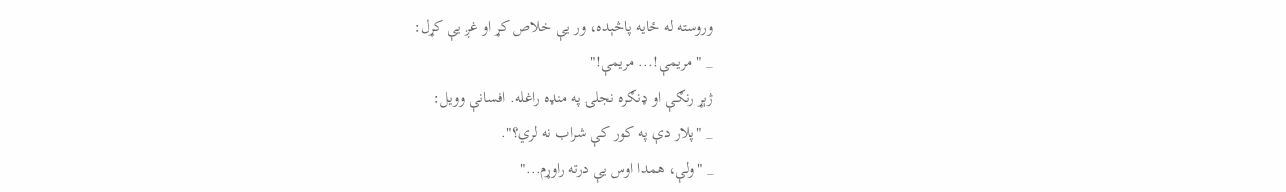وروسته له ځايه پاڅېده، ور يې خلاص كړ او غږ يې كړل:
_ "مريمې!... مريمې!"
ژېړ رنګې او ډنګره نجلۍ په منډه راغله. افسانې وويل:
_ "پلار دې په كور كې شراب نه لري؟".
_ "ولې، همدا اوس يې درته راوړم..."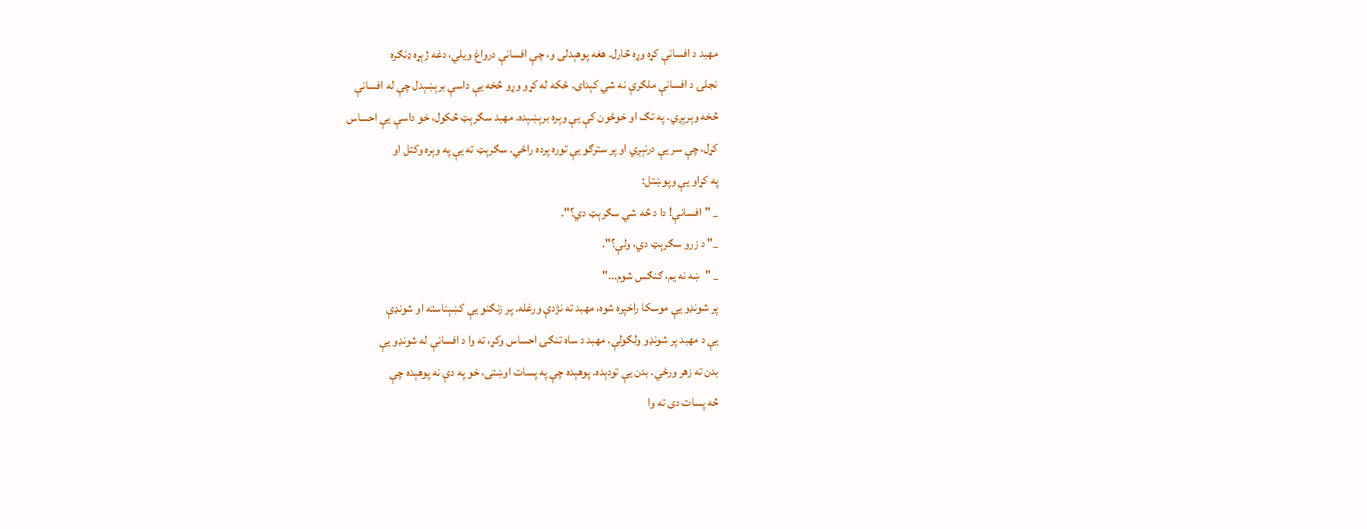مهبد د افسانې كړه وړه څارل. هغه پوهېدلى و، چې افسانې درواغ ويلي، دغه ژېړه ډنګره
نجلۍ د افسانې ملګرې نه شي كېداى. ځكه له كړو وړو څخه يې داسې برېښېدل چې له افسانې
څخه وېرېږي. په تګ او خوځون كې يې وېره برېښېده. مهبد سګرېټ څكول، خو داسې يې احساس
كړل، چې سر يې درنېږي او پر سترګو يې توره پرده راځي. سګرېټ ته يې په وېره وكتل او
په كړاو يې وپوښتل:
_ "افسانې! دا د څه شي سګرېټ دي؟".
_" د زرو سګرېټ دي، ولې؟".
_ "ښه نه يم، ګنګس شوم..."
پر شونډو يې موسكا راخپره شوه، مهبد ته نژدې ورغله. پر زنګنو يې كښېناسته او شونډې
يې د مهبد پر شونډو ولګولې. مهبد د ساه تنګۍ احساس وكړ، ته وا د افسانې له شونډو يې
بدن ته زهر ورځي. بدن يې تودېده. پوهېده چې په پسات اوښتى، خو په دې نه پوهېده چې
څه پسات دى ته وا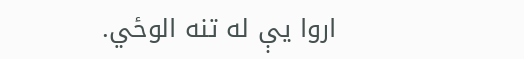اروا يې له تنه الوځي.